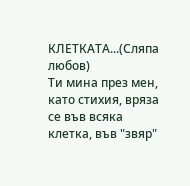КЛЕТКАТА...(Сляпа любов)
Ти мина през мен, като стихия, вряза се във всяка клетка, във "звяр"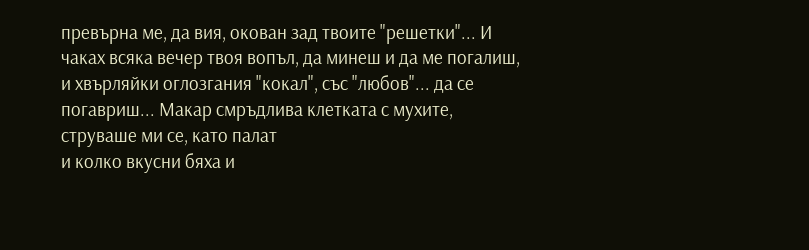превърна ме, да вия, окован зад твоите "решетки"... И чаках всяка вечер твоя вопъл, да минеш и да ме погалиш, и хвърляйки оглозгания "кокал", със "любов"... да се погавриш... Макар смръдлива клетката с мухите, струваше ми се, като палат
и колко вкусни бяха и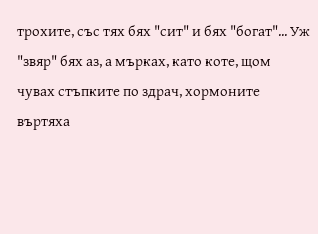трохите, със тях бях "сит" и бях "богат"... Уж "звяр" бях аз, а мърках, като коте, щом чувах стъпките по здрач, хормоните въртяха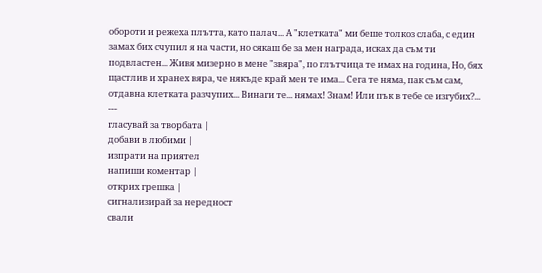обороти и режеха плътта, като палач... А "клетката" ми беше толкоз слаба, с един замах бих счупил я на части, но сякаш бе за мен награда, исках да съм ти подвластен... Живя мизерно в мене "звяра", по глътчица те имах на година, Но, бях щастлив и хранех вяра, че някъде край мен те има... Сега те няма, пак съм сам, отдавна клетката разчупих... Винаги те... нямах! Знам! Или пък в тебе се изгубих?...
---
гласувай за творбата |
добави в любими |
изпрати на приятел
напиши коментар |
открих грешка |
сигнализирай за нередност
свали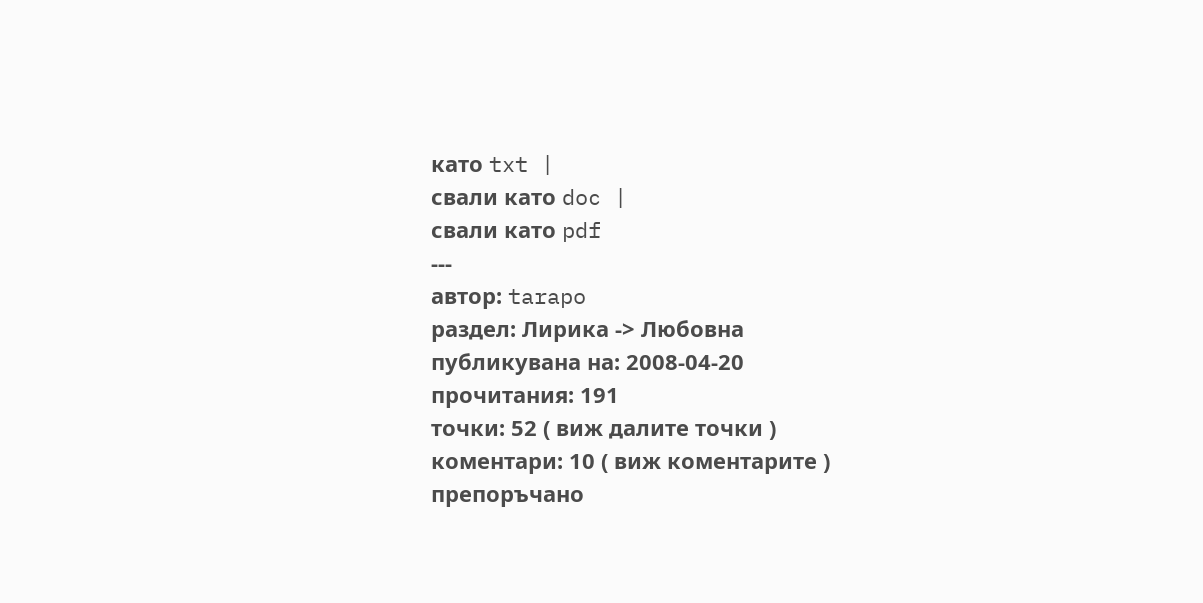като txt |
свали като doc |
свали като pdf
---
автор: tarapo
раздел: Лирика -> Любовна
публикувана на: 2008-04-20
прочитания: 191
точки: 52 ( виж далите точки )
коментари: 10 ( виж коментарите )
препоръчано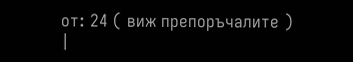от: 24 ( виж препоръчалите )
|